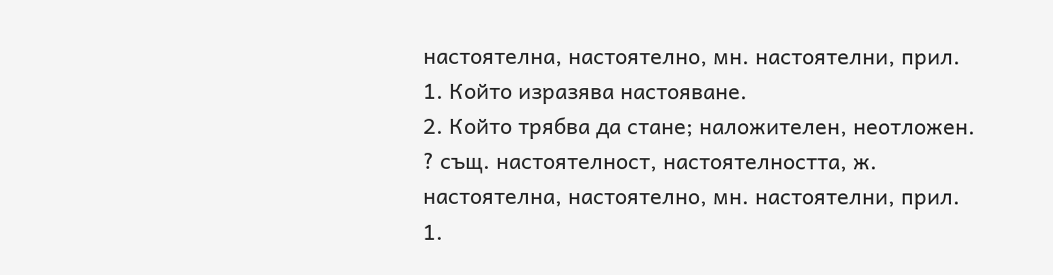настоятелна, настоятелно, мн. настоятелни, прил.
1. Който изразява настояване.
2. Който трябва да стане; наложителен, неотложен.
? същ. настоятелност, настоятелността, ж.
настоятелна, настоятелно, мн. настоятелни, прил.
1.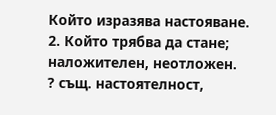Който изразява настояване.
2. Който трябва да стане; наложителен, неотложен.
? същ. настоятелност,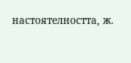настоятелността, ж.